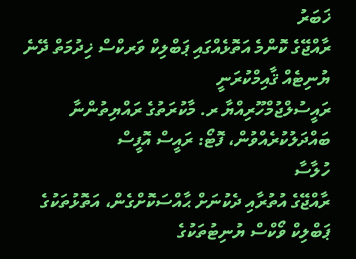ޚަބަރު
ރާއްޖޭގެ ކޮންމެ އަތޮޅެއްގައި ޕަބްލިކް ވަރކްސް ޚިދުމަތް ދޭނެ ޔުނިޓެއް ޤާއިމްކުރަނީ
ރައީސުލްޖުމްހޫރިއްޔާ ރ. މާކުރަތުގެ ރައްޔިތުންނާ ބައްދަލުކުރެއްވުން، ފޮޓޯ: ރައީސް އޮފީސް
ހުލާސާ
ރާއްޖޭގެ އުތުރާއި ދެކުނަށް ޙާއްސަކޮށްގެން، އަތޮޅުތަކުގެ ޕަބްލިކް ވޯކްސް ޔުނިޓުތަކުގެ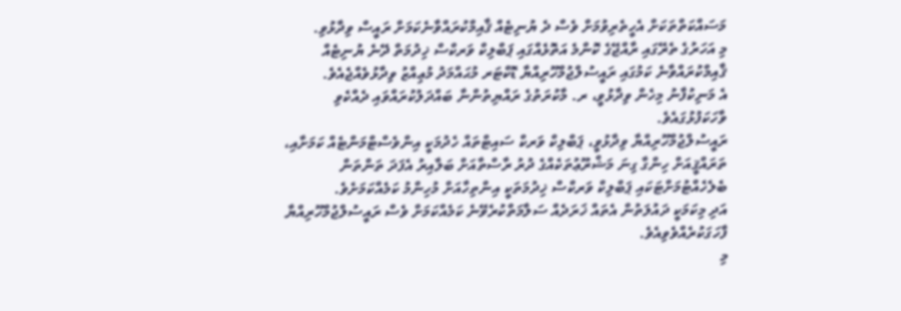މަސައްކަތްތަކަށް އެހީތެރިވުމަށް ވެސް ދެ ޔުނިޓެއް ޤާއިމްކުރައްވާނެކަމަށް ރައީސް ވިދާޅުވި.
މި އަހަރުގެ ތެރޭގައި ރާއްޖޭގެ ކޮންމެ އަތޮޅެއްގައި ޕަބްލިކް ވަރކްސް ޚިދުމަތް ދޭނެ ޔުނިޓެއް ޤާއިމްކުރައްވާނެ ކަމުގައި ރައީސުލްޖުމްހޫރިއްޔާ ޑޮކްޓަރ މުޙައްމަދު މުޢިއްޒު ވިދާޅުވެއްޖެއެވެ.
އެ މަނިކުފާނު މިހެން ވިދާޅުވީ، ރ. މާކުރަތުގެ ރައްޔިތުންނާ ބައްދަލުކުރައްވައި ދެއްކެވި ވާހަކަފުޅުގައެވެ.
ރައީސުލްޖުމްހޫރިއްޔާ ވިދާޅުވީ، ޕަބްލިކް ވަރކް ސައިޓްތައް ހެދުމަކީ އިންވެސްޓްމަންޓެއް ކަމަށާއި، ތަރައްޤީއަށް ހިންގާ ގިނަ މަޝްރޫޢުތަކެއްގެ ދުރު ރާސްތާއަށް ބަލާއިރު އެފަދަ ތަންތަން ބެލެހެއްޓުމަށްޓަކައި ޕަބްލިކް ވަރކްސް ޚިދުމަތަކީ އިންތިހާއަށް މުހިންމު ކަމެއްކަމަށެވެ.
އަދި މިކަމަކީ ދައުލަތުން އެތައް ޚަރަދެއް ސަލާމަތްކުރެވޭނެ ކަމެއްކަމަށް ވެސް ރައީސުލްޖުމްހޫރިއްޔާ ފާހަގަކުރެއްވެވިއެވެ.
މި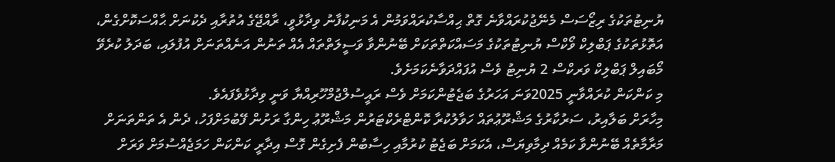ޔުނިޓުތަކުގެ ރިޒޯސަސް މެނޭޖުކުރައްވާނެ ގޮތް ޙިއްސާކުރައްވަމުން އެ މަނިކުފާނު ވިދާޅުވީ، ރާއްޖޭގެ އުތުރާއި ދެކުނަށް ޙާއްސަކޮށްގެން، އަތޮޅުތަކުގެ ޕަބްލިކް ވޯކްސް ޔުނިޓުތަކުގެ މަސައްކަތްތަކަށް ބޭނުންވާ ވަސީލަތްތައް އެއް ތަނުން އަނެއްތަނަށް އުފުލައި، ބަދަލު ކުރެވޭ މޯބައިލް ޕަބްލިކް ވަރކްސް 2 ޔުނިޓު ވެސް އުފައްދަވާނެކަމަށެވެ.
މި ކަންކަން ކުރައްވާނީ 2025ވަނަ އަހަރުގެ ބަޖެޓުންކަމަށް ވެސް ރައީސުލްޖުމްހޫރިއްޔާ ވަނީ ވިދާޅުވެފައެވެ.
މިހާރަށް ބަލާއިރު، ސަރުކާރުގެ މަޝްރޫޢުތައް ހަވާލުކުރާ ކޮންޓްރެކްޓަރުން މަޝްރޫޢު ހިންގާ ރަށުން ފޭބުމަށްފަހު، ދެން އެ ތަންތަނަށް މަރާމާތެއް ބޭނުންވާ ކަމެއް ދިމާވިޔަސް، އެކަމަށް ބަޖެޓު ކުރުމާއި ހިސާބުން ފެށިގެން ގޮސް އިދާރީ ކަންކަން ހަމަޖެއްސުމަށް ވަރަށް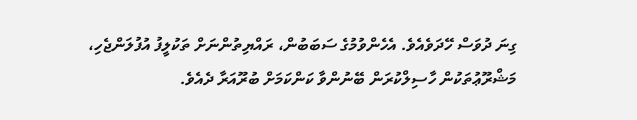ގިނަ ދުވަސް ހޭދަވެއެވެ. އެހެންވުމުގެ ސަބަބުން، ރައްޔިތުންނަށް ތަކުލީފު އުފުލަންޖެހި، މަޝްރޫޢުތަކުން ހާސިލްކުރަން ބޭނުންވާ ކަންކަމަށް ބުރޫއަރާ ދެއެވެ.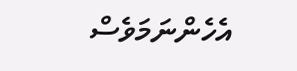އެހެންނަމަވެސް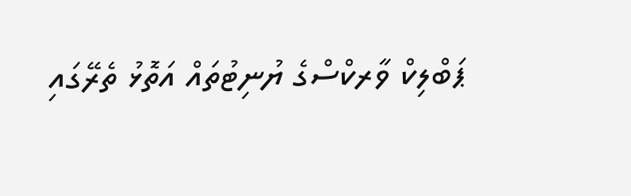ޕަބްލިކް ވާރކްސްގެ ޔުނިޓުތައް އަތޮޅު ތެރޭގައި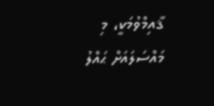ޤާއިމްވުމަކީ، މި މައްސަލައަށް ޙައްލު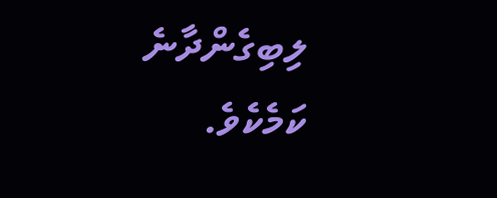ލިބިގެންދާނެ ކަމެކެވެ.